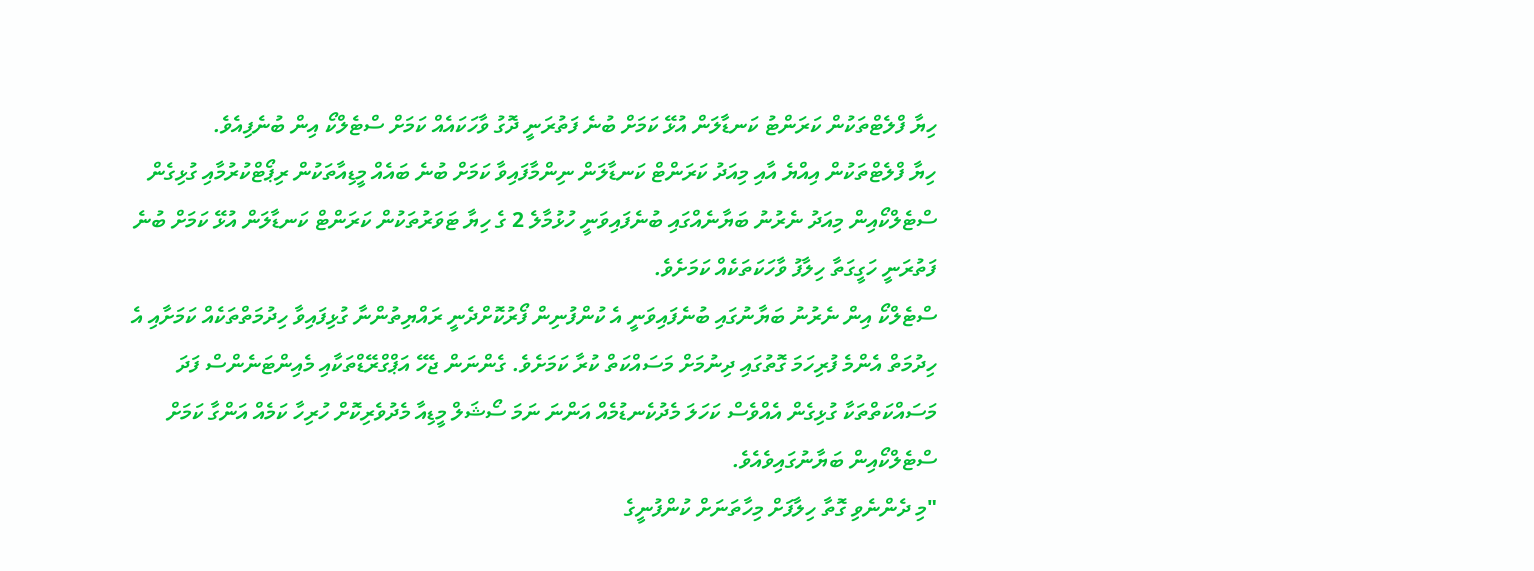ހިޔާ ފްލެޓްތަކުން ކަރަންޓު ކަނޑާލަން އުޅޭ ކަމަށް ބުނެ ފަތުރަނީ ދޮގު ވާހަކައެއް ކަމަށް ސްޓެލްކޯ އިން ބުނެފިއެވެ.
ހިޔާ ފްލެޓްތަކުން އިއްޔެ އާއި މިއަދު ކަރަންޓް ކަނޑާލަން ނިންމާފައިވާ ކަމަށް ބުނެ ބައެއް މީޑިއާތަކުން ރިޕޯޓްކުރުމާއި ގުޅިގެން ސްޓެލްކޯއިން މިއަދު ނެރުނު ބަޔާނެއްގައި ބުނެފައިވަނީ ހުޅުމާލެ 2 ގެ ހިޔާ ޓަވަރުތަކުން ކަރަންޓް ކަނޑާލަން އުޅޭ ކަމަށް ބުނެ ފަތުރަނީ ހަގީގަތާ ހިލާފު ވާހަކަތަކެއް ކަމަށެވެ.
ސްޓެލްކޯ އިން ނެރުނު ބަޔާނުގައި ބުނެފައިވަނީ އެ ކުންފުނިން ފޯރުކޮށްދެނީ ރައްޔިތުންނާ ގުޅިފައިވާ ހިދުމަތްތަކެއް ކަމަށާއި އެ ހިދުމަތް އެންމެ ފުރިހަމަ ގޮތުގައި ދިނުމަށް މަސައްކަތް ކުރާ ކަމަށެވެ. ގެންނަން ޖެހޭ އަޕްގްރޭޑްތަކާއި މެއިންޓަނެންސް ފަދަ މަސައްކަތްތަކާ ގުޅިގެން އެއްވެސް ކަހަލަ މެދުކެނޑުމެއް އަންނަ ނަމަ ސޯޝަލް މީޑިއާ މެދުވެރިކޮށް ހުރިހާ ކަމެއް އަންގާ ކަމަށް ސްޓެލްކޯއިން ބަޔާނުގައިވެއެވެ.
"މި ދެންނެވި ގޮތާ ހިލާފަށް މިހާތަނަށް ކުންފުނީގެ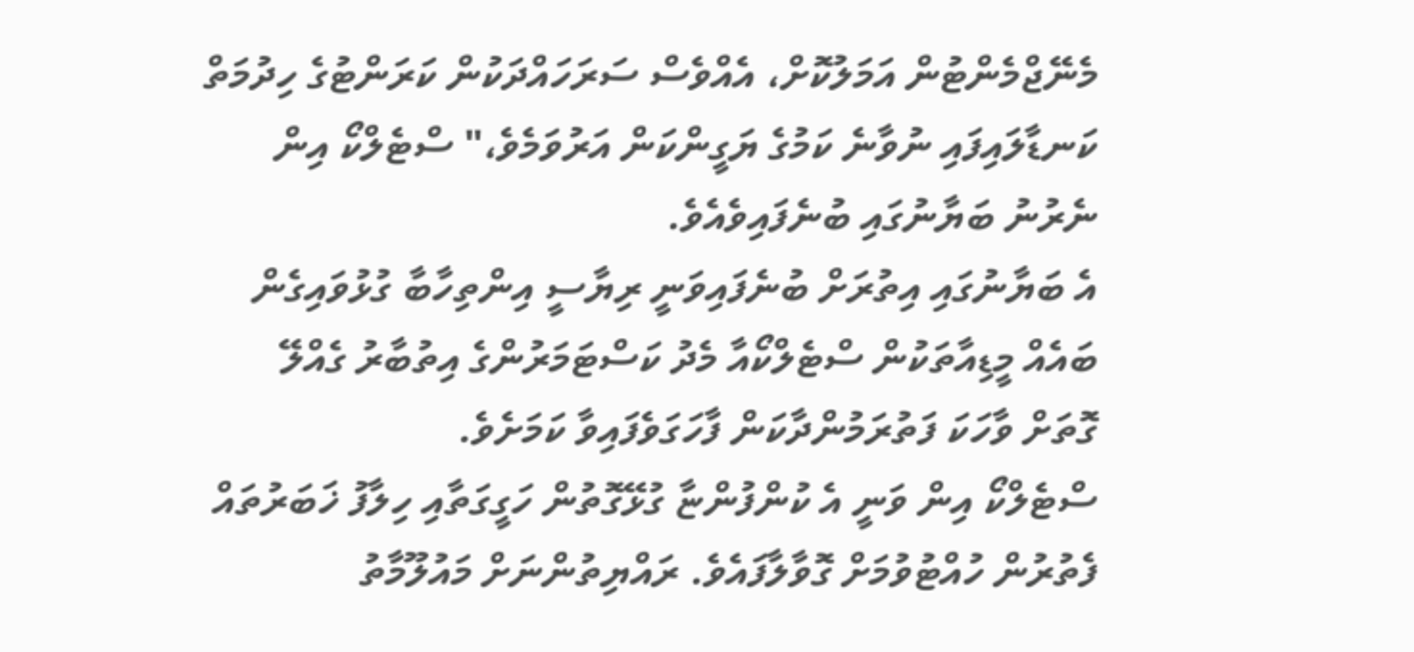މެނޭޖްމެންޓުން އަމަލުކޮށް، އެއްވެސް ސަރަހައްދަކުން ކަރަންޓުގެ ހިދުމަތް ކަނޑާލައިފައި ނުވާނެ ކަމުގެ ޔަގީންކަން އަރުވަމެވެ،" ސްޓެލްކޯ އިން ނެރުނު ބަޔާނުގައި ބުނެފައިވެއެވެ.
އެ ބަޔާނުގައި އިތުރަށް ބުނެފައިވަނީ ރިޔާސީ އިންތިހާބާ ގުޅުވައިގެން ބައެއް މީޑިއާތަކުން ސްޓެލްކޯއާ މެދު ކަސްޓަމަރުންގެ އިތުބާރު ގެއްލޭ ގޮތަށް ވާހަކަ ފަތުރަމުންދާކަން ފާހަގަވެފައިވާ ކަމަށެވެ.
ސްޓެލްކޯ އިން ވަނީ އެ ކުންފުންޏާ ގުޅޭގޮތުން ހަގީގަތާއި ހިލާފު ޚަބަރުތައް ފެތުރުން ހުއްޓުވުމަށް ގޮވާލާފައެވެ. ރައްޔިތުންނަށް މައުލޫމާތު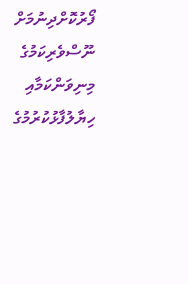ފޯރުކޮށްދިނުމަށް ނޫސްވެރިކަމުގެ މިނިވަންކަމާއި ހިޔާލުފާޅުކުރުމުގެ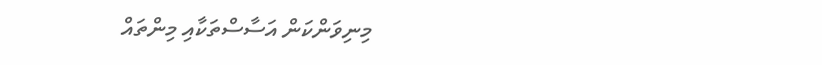މިނިވަންކަން އަސާސްތަކާއި މިންތައް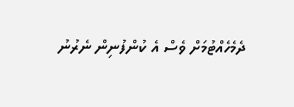ދެމެހެއްޓުމަށް ވެސް އެ ކުންފުނިން ނެރުނު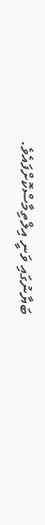ބަޔާނުގައި ވަނީ އިލްތިމާސްކޮށްފައެވެ.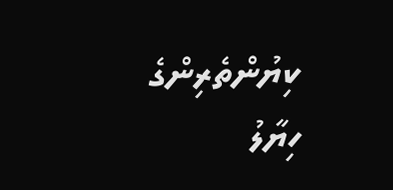ކިޔުންތެރިންގެ ހިޔާލު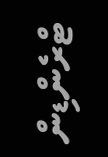ޓްރެންޑިން